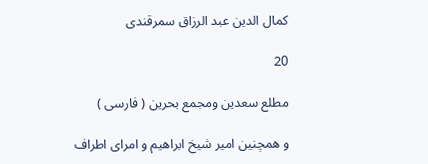كمال الدين عبد الرزاق سمرقندى

20

مطلع سعدين ومجمع بحرين ( فارسى )

و همچنين امير شيخ ابراهيم و امراى اطراف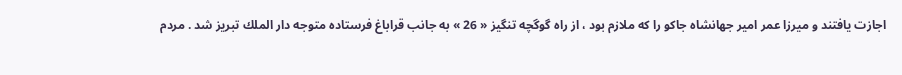اجازت يافتند و ميرزا عمر امير جهانشاه جاكو را كه ملازم بود ، از راه گوگچه تنگيز « 26 » به جانب قراباغ فرستاده متوجه دار الملك تبريز شد . مردم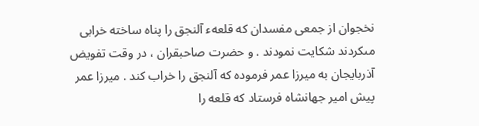نخجوان از جمعى مفسدان كه قلعهء آلنجق را پناه ساخته خرابى مىكردند شكايت نمودند . و حضرت صاحبقران ، در وقت تفويض آذربايجان به ميرزا عمر فرموده كه آلنجق را خراب كند . ميرزا عمر پيش امير جهانشاه فرستاد كه قلعه را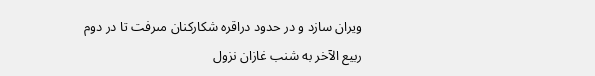ويران سازد و در حدود دراقره شكاركنان مىرفت تا در دوم ربيع الآخر به شنب غازان نزول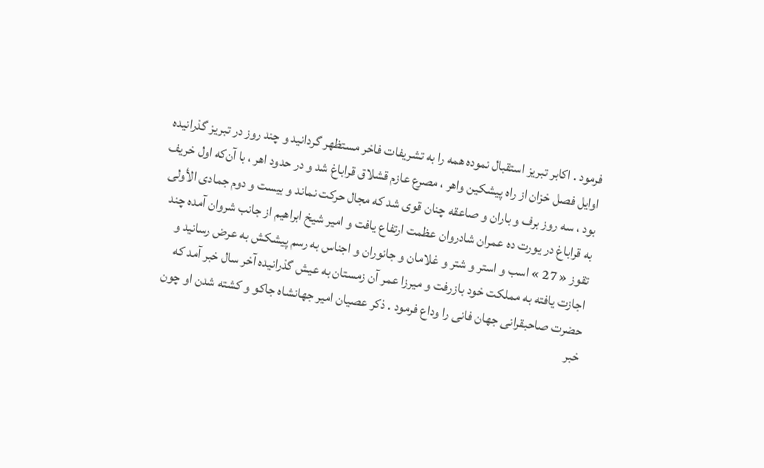فرمود . اكابر تبريز استقبال نموده همه را به تشريفات فاخر مستظهر گردانيد و چند روز در تبريز گذرانيده اوايل فصل خزان از راه پيشكين واهر ، مصرع عازم قشلاق قراباغ شد و در حدود اهر ، با آن‌كه اول خريف بود ، سه روز برف و باران و صاعقه چنان قوى شد كه مجال حركت نماند و بيست و دوم جمادى الأولى به قراباغ در يورت ده عمران شادروان عظمت ارتفاع يافت و امير شيخ ابراهيم از جانب شروان آمده چند تقوز « 27 » اسب و استر و شتر و غلامان و جانوران و اجناس به رسم پيشكش به عرض رسانيد و اجازت يافته به مملكت خود بازرفت و ميرزا عمر آن زمستان به عيش گذرانيده آخر سال خبر آمد كه حضرت صاحبقرانى جهان فانى را وداع فرمود . ذكر عصيان امير جهانشاه جاكو و كشته شدن او چون خبر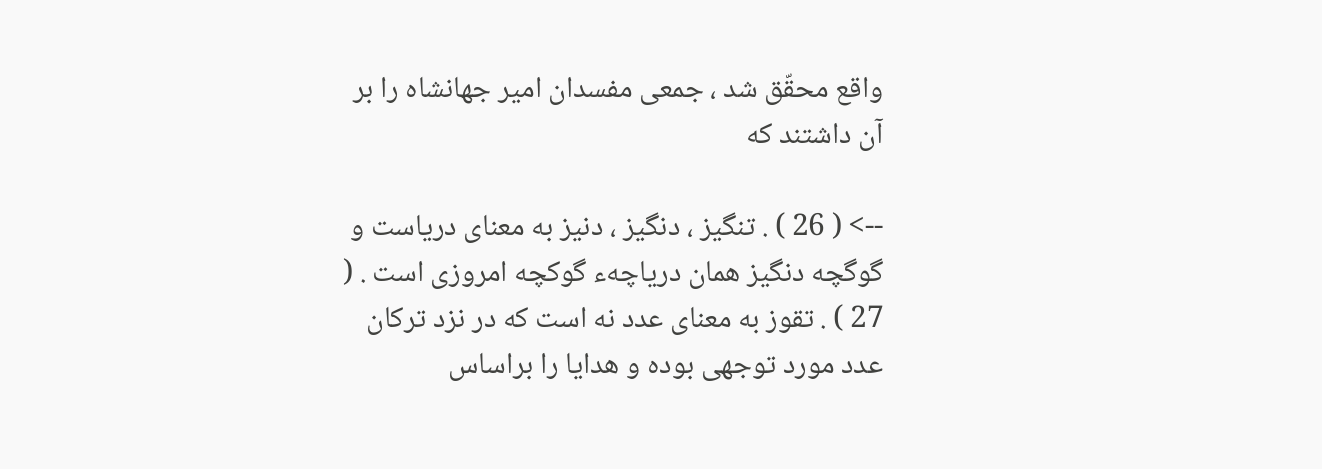واقع محقّق شد ، جمعى مفسدان امير جهانشاه را بر آن داشتند كه

--> ( 26 ) . تنگيز ، دنگيز ، دنيز به معناى درياست و گوگچه دنگيز همان درياچهء گوكچه امروزى است . ( 27 ) . تقوز به معناى عدد نه است كه در نزد تركان عدد مورد توجهى بوده و هدايا را براساس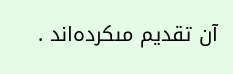آن تقديم مىكرده‌اند .